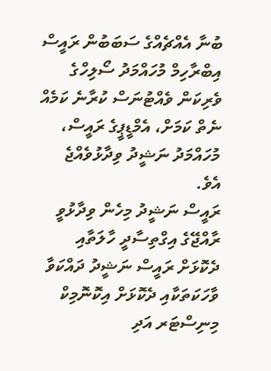ބުނާ އެއްޗެއްގެ ސަބަބުން ރައީސް އިބްރާހިމް މުހައްމަދު ސޯލިހްގެ ވެރިކަން ވެއްޓުނަސް ކުރާނެ ކަމެއް ނެތް ކަމަށް، އެމްޑީޕީގެ ރައީސް، މުހައްމަދު ނަޝީދު ވިދާޅުވެއްޖެ އެވެ.
ރައީސް ނަޝީދު މިހެން ވިދާޅުވީ ރާއްޖޭގެ އިގްތިސާދީ ހާލަތާއި ދެކޮޅަށް ރައީސް ނަޝީދު ދައްކަވާ ވާހަކަތަކާއި ދެކޮޅަށް އިކޮނޮމިކް މިނިސްޓަރ އަދި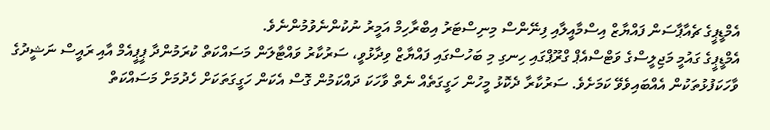އެމްޑީޕީގެ ޗެއާޕާސަން ފައްޔާޒް އިސްމާއީލާއި ފިނޭންސް މިނިސްޓަރު އިބްރާހިމް އަމީރު ނުކުންނެވުމުންނެވެ.
އެމްޑީޕީގެ ގައުމީ މަޖިލީސްގެ ވަޓްސްއެޕް ގްރޫޕްގައި ހިނގި މި ބަހުސްގައި ފައްޔާޒް ވިދާޅުވީ، ސަރުކާރު ވައްޓާލަން މަސައްކަތް ކުރަމުންދާ ޕީޕީއެމް އާއި ރައީސް ނަޝީދުގެ ވާހަކަފުޅުތަކުން އެއްބައިވެވޭ ކަމަށެވެ. ސަރުކާރާ ދެކޮޅު މީހުން ހަގީގަތެއް ނެތް ވާހަކަ ދައްކަމުން ގޮސް އެކަން ހަގީގަތަކަށް ހެދުމަށް މަސައްކަތް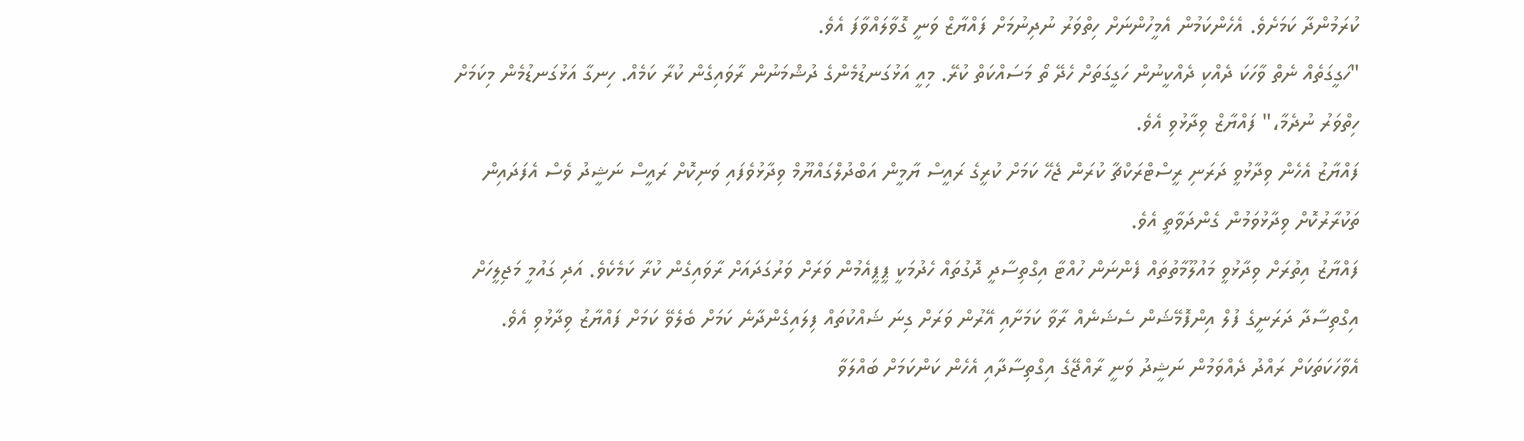ކުރަމުންދާ ކަމަށެވެ. އެހެންކަމުން އެމީހުންނަށް ހިތްވަރު ނުދިނުމަށް ފައްޔާޒް ވަނީ ގޮވާލައްވާފަ އެވެ.
"ހަގީގަތެއް ނެތް ވާހަކަ ދެއްކި ދެއްކީނުން ހަގީގަތަށް ހެދޭ ތޯ މަސައްކަތް ކުރޭ. މިއީ އަޅުގަނޑުމެންގެ ދުޝްމަނުން ރާވައިގެން ކުރާ ކަމެއް. ހިނގާ އަޅުގަނޑުމެން މިކަމަށް ހިތްވަރު ނުދެމާ،" ފައްޔާޒް ވިދާޅުވި އެވެ.
ފައްޔާޒު އެހެން ވިދާޅުވީ ދަރަނި ރީސްޓްރަކްޗާ ކުރަން ޖެހޭ ކަމަށް ކުރީގެ ރައީސް ޔާމީން އަބްދުލްގައްޔޫމް ވިދާޅުވެފައި ވަނިކޮށް ރައީސް ނަޝީދު ވެސް އެފަދައިން ތަކުރާރުކޮށް ވިދާޅުވަމުން ގެންދަވާތީ އެވެ.
ފައްޔާޒު އިތުރަށް ވިދާޅުވީ މައުލޫމާތުތައް ފެންނަން ހުއްޓާ އިގްތިސާދީ ދޮގުތައް ހެދުމަކީ ޕީޕީއެމުން ވަރަށް ވަރުގަދައަށް ރާވައިގެން ކުރާ ކަމެކެވެ. އަދި ގައުމީ މަޖިލީހަށް އިގްތިސާދާ ދަރަނީގެ ފުލް އިންފޮމޭޝަން ސެޝަނެއް ރާވާ ކަމަށާއި އޭރުން ވަރަށް ގިނަ ޝައްކުތައް ފިލައިގެންދާނެ ކަމަށް ބެލެވޭ ކަމަށް ފައްޔާޒު ވިދާޅުވި އެވެ.
އެވާހަކަތަކަށް ރައްދު ދެއްވަމުން ނަޝީދު ވަނީ ރާއްޖޭގެ އިގްތިސާދާއި އެހެން ކަންކަމަށް ބައްލަވާ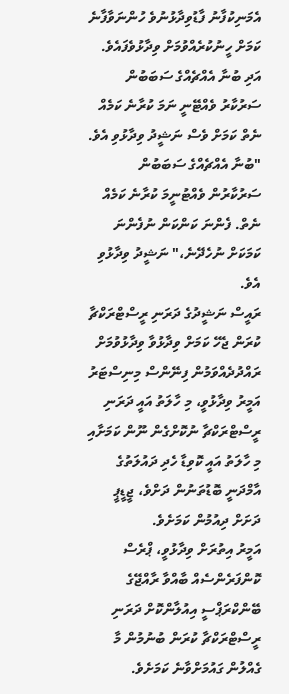އެމަނިކުފާނު ފާޑުވިދާޅުނުވެ ހުންނަވާފާނެ ކަމަށް ހީނުކުރެއްވުމަށް ވިދާޅުވެފައެވެ. އަދި ބުނާ އެއްޗެއްގެ ސަބަބުން ސަރުކާރު ވެއްޓޭނީ ނަމަ ކުރާނެ ކަމެއް ނެތް ކަމަށް ވެސް ނަޝީދު ވިދާޅުވި އެވެ.
"ބުނާ އެއްޗެއްގެ ސަބަބުން ސަރުކާރުން ވެއްޓުނީމަ ކުރާނެ ކަމެއް ނެތް. ފެންނަ ކަންކަން ނުފެންނަ ކަމަކަށް ނުހެދޭނެ،" ނަޝީދު ވިދާޅުވި އެވެ.
ރައީސް ނަޝީދުގެ ދަރަނި ރީސްޓްރަކްޗާ ކުރަން ޖެހޭ ކަމަށް ވިދާޅުވާ ވިދާޅުވުމަށް ރައްދުދެއްވަމުން ފިނޭންސް މިނިސްޓަރު އަމީރު ވިދާޅުވީ، މި ހާލަތު އައީ ދަރަނި ރީސްޓްރަކްޗާ ނުކޮށްގެން ނޫން ކަމަށާއި މި ހާލަތު އައީ ކޮވިޑާ ހެދި ދައުލަތުގެ އާމްދަނީ ބޮޑުތަނުން ދަށްވެ، ޖީޑީޕީ ދަށަށް ދިއުމުން ކަމަށެވެ.
އަމީރު އިތުރަށް ވިދާޅުވީ، ޕްރެސް ކޮންފަރެންސެއް ބާއްވާ ރާއްޖޭގެ ބޭންކްރަޕްސީ އިއުލާންކޮށް ދަރަނި ރީސްޓްރަކްޗާ ކުރަން ބުނުމުން މާ ގެއްލުން ގައުމަށްވާނެ ކަމަށެވެ.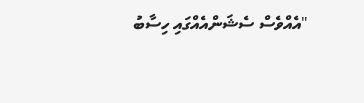"އެއްވެސް ސެޝަންއެއްގައި ހިސާބު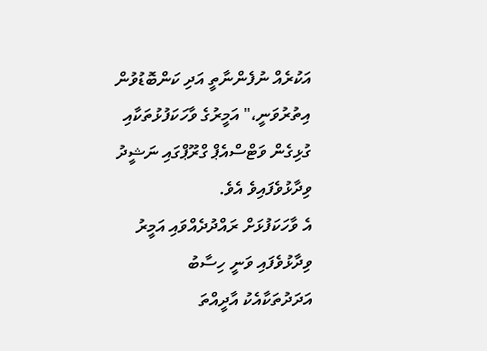އަކުރެއް ނުފެންނާތީ އަދި ކަންބޮޑުވުން އިތުރުވަނީ،" އަމީރުގެ ވާހަކަފުޅުތަކާއި ގުޅިގެން ވަޓްސްއެޕް ގްރޫޕްގައި ނަޝީދު ވިދާޅުވެފައިވެ އެވެ.
އެ ވާހަކަފުޅަށް ރައްދުދެއްވައި އަމީރު ވިދާޅުވެފައި ވަނީ ހިސާބު އަދަދުތަކާއެކު އާދީއްތަ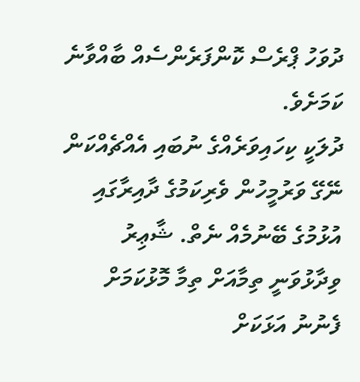ދުވަހު ޕްރެސް ކޮންފަރެންސެއް ބާއްވާނެ ކަމަށެވެ.
ދުލަކީ ކިހައިވަރެއްގެ ނުބައި އެއްޗެއްކަން ނޭގޭ ވަރުމީހުން ވެރިކަމުގެ ދާއިރާގައި އުޅުމުގެ ބޭނުމެއް ނެތް. ޝާޢިރު ވިދާޅުވަނީ ތިމާއަށް ތިމާ މޮޅުކަމަށް ފެނުނު އަޅަކަށް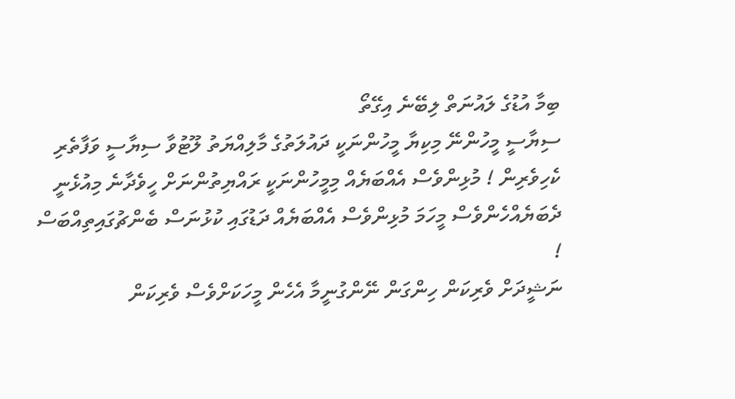ބިމާ އުޑުގެ ލައުނަތް ލިބޭނެ އިގޭތޯ
ސިޔާސީ މީހުންނޭ މިކިޔާ މީހުންނަކީ ދައުލަތުގެ މާލިއްޔަތު ލޫޓުވާ ސިޔާސީ ވަފާތެރި ކެހިވެރިން ! މުޅިންވެސް އެއްބަޔެއް މިމީހުންނަކީ ރައްޔިތުންނަށް ހީވެދާނެ މިއުޅެނީ ދެބަޔެއްހެންވެސް މީހަމަ މުޅިންވެސް އެއްބަޔެއް ދަޑުގައި ކުޅުނަސް ބެންޗުގައިތިއްބަސް !
ނަޝީދަށް ވެރިކަން ހިންގަން ނޭންގުނީމާ އެހެން މީހަކަށްވެސް ވެރިކަން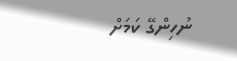ނުހިންގޭ ކަމަށް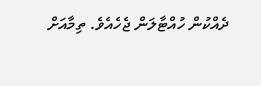ދެއްކުން ހުއްޓާލަން ޖެހެއެވެ. ތިމާއަށް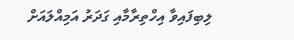ލިބިފައިވާ އިހްތިރާމާއި ގަދަރު އަމިއްލައަށް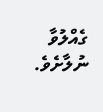ގެއްލުވާ ނުލާށެވެ.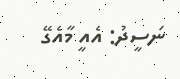ނަސީދު: އެއީ މާއެގޭ